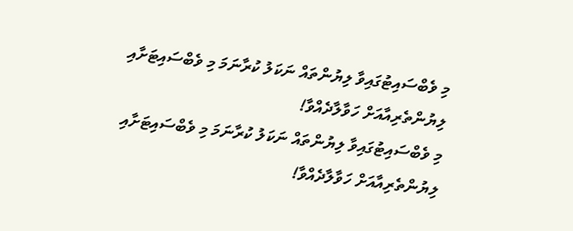މި ވެބްސައިޓުގައިވާ ލިޔުންތައް ނަކަލު ކުރާނަމަ މި ވެބްސައިޓަށާއި ލިޔުންތެރިއާއަށް ހަވާލާދެއްވާ!
މި ވެބްސައިޓުގައިވާ ލިޔުންތައް ނަކަލު ކުރާނަމަ މި ވެބްސައިޓަށާއި ލިޔުންތެރިއާއަށް ހަވާލާދެއްވާ!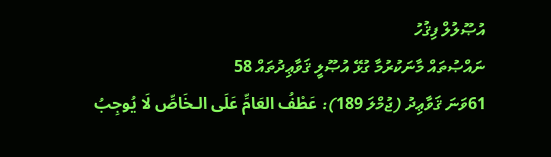އުޞޫލުލް ފިޤުހު
ނައްޞުތައް މާނަކުރުމާ ގުޅޭ އުޞޫލީ ޤަވާޢިދުތައް 58
61ވަނަ ޤަވާޢިދު (ޖުމްލަ 189): عَطْفُ العَامِّ عَلَى الـخَاصِّ لَا يُوجِبُ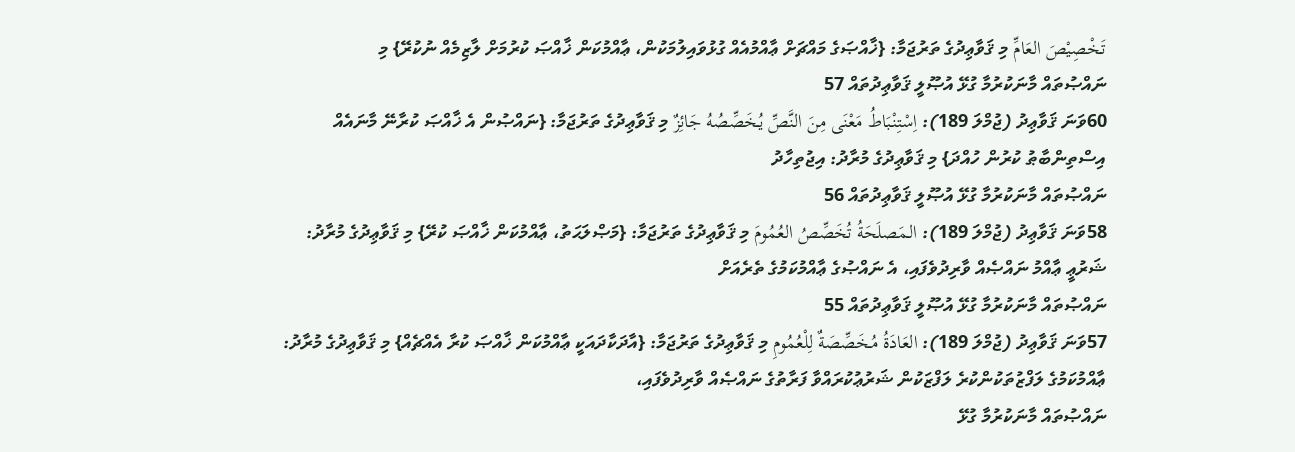تَـخْصِيْصَ العَامِّ މި ޤަވާޢިދުގެ ތަރުޖަމާ: {ޚާއްޞަގެ މައްޗަށް ޢާއްމުއެއް ގުޅުވައިލުމަކުން، ޢާއްމުކަން ޚާއްޞަ ކުރުމަށް ލާޒިމެއް ނުކުރޭ} މި
ނައްޞުތައް މާނަކުރުމާ ގުޅޭ އުޞޫލީ ޤަވާޢިދުތައް 57
60ވަނަ ޤަވާޢިދު (ޖުމްލަ 189): اِسْتِنْبَاطُ مَعْنَى مِنَ النَّصِّ يُـخَصِّصُهُ جَائِزٌ މި ޤަވާޢިދުގެ ތަރުޖަމާ: {ނައްޞުން އެ ޚާއްޞަ ކުރާނޭ މާނައެއް އިސްތިންބާޠު ކުރުން ހުއްދަ} މި ޤަވާޢިދުގެ މުރާދު: އިޖުތިހާދު
ނައްޞުތައް މާނަކުރުމާ ގުޅޭ އުޞޫލީ ޤަވާޢިދުތައް 56
58ވަނަ ޤަވާޢިދު (ޖުމްލަ 189): الـمَصلَحَةُ تُخَصِّصُ العُمُومَ މި ޤަވާޢިދުގެ ތަރުޖަމާ: {މަޞްލަޙަތު، ޢާއްމުކަން ޚާއްޞަ ކުރޭ} މި ޤަވާޢިދުގެ މުރާދު: ޝަރުޢީ ޢާއްމު ނައްޞެއް ވާރިދުވެފައި، އެ ނައްޞުގެ ޢާއްމުކަމުގެ ތެރެއަށް
ނައްޞުތައް މާނަކުރުމާ ގުޅޭ އުޞޫލީ ޤަވާޢިދުތައް 55
57ވަނަ ޤަވާޢިދު (ޖުމްލަ 189): العَادَةُ مُـخَصِّصَةٌ لِلْعُمُومِ މި ޤަވާޢިދުގެ ތަރުޖަމާ: {އާދަކާދައަކީ ޢާއްމުކަން ޚާއްޞަ ކުރާ އެއްޗެއް} މި ޤަވާޢިދުގެ މުރާދު: ޢާއްމުކަމުގެ ލަފްޒުތަކުންކުރެ ލަފްޒަކުން ޝަރުޢުކުރައްވާ ފަރާތުގެ ނައްޞެއް ވާރިދުވެފައި،
ނައްޞުތައް މާނަކުރުމާ ގުޅޭ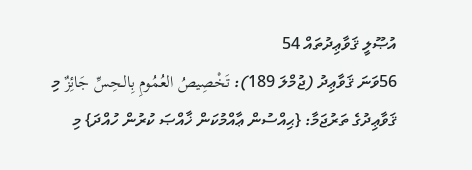އުޞޫލީ ޤަވާޢިދުތައް 54
56ވަނަ ޤަވާޢިދު (ޖުމްލަ 189): تَخْصِيصُ العُمُومِ بِالـحِسِّ جَائِزٌ މި ޤަވާޢިދުގެ ތަރުޖަމާ: {ޙިއްސުން ޢާއްމުކަން ޚާއްޞަ ކުރުން ހުއްދަ} މި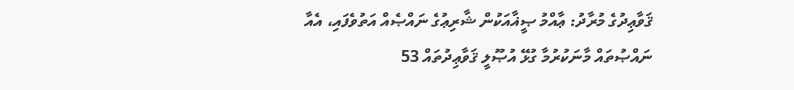ޤަވާޢިދުގެ މުރާދު: ޢާއްމު ޞީޣާއަކުން ޝާރިޢުގެ ނައްޞެއް އަތުވެފައި، އެއާ
ނައްޞުތައް މާނަކުރުމާ ގުޅޭ އުޞޫލީ ޤަވާޢިދުތައް 53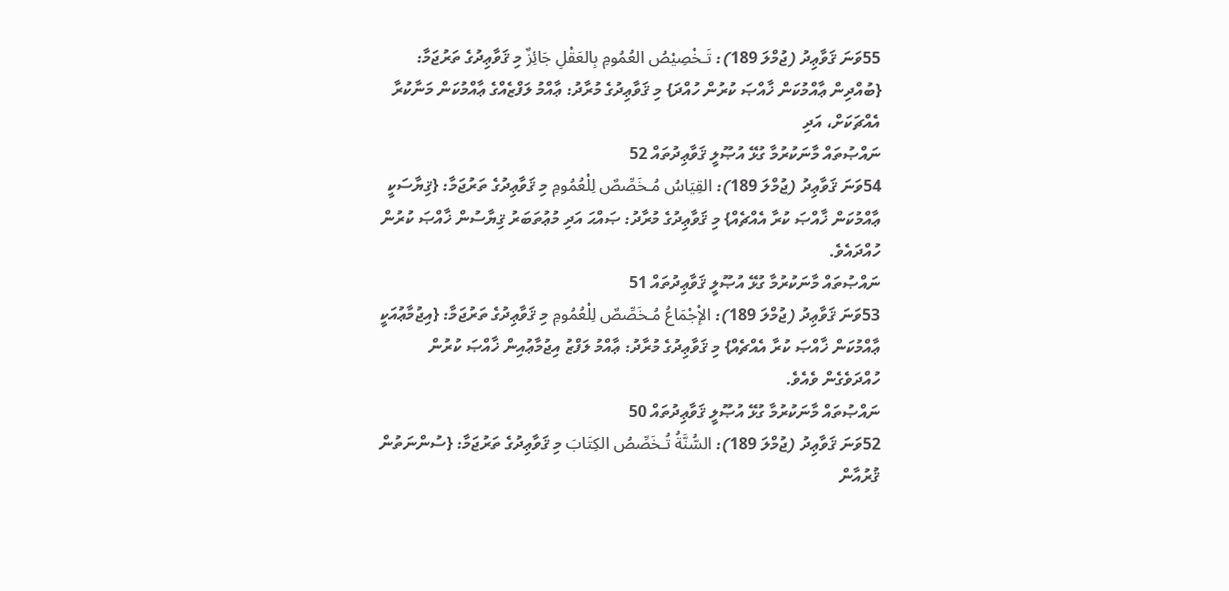55ވަނަ ޤަވާޢިދު (ޖުމްލަ 189): تَـخْصِيْصُ العُمُومِ بِالعَقْلِ جَائِزٌ މި ޤަވާޢިދުގެ ތަރުޖަމާ: {ބުއްދިން ޢާއްމުކަން ޚާއްޞަ ކުރުން ހުއްދަ} މި ޤަވާޢިދުގެ މުރާދު: ޢާއްމު ލަފްޒެއްގެ ޢާއްމުކަން މަނާކުރާ އެއްޗަކަށް، އަދި
ނައްޞުތައް މާނަކުރުމާ ގުޅޭ އުޞޫލީ ޤަވާޢިދުތައް 52
54ވަނަ ޤަވާޢިދު (ޖުމްލަ 189): القِيَاسُ مُـخَصِّصٌ لِلْعُمُومِ މި ޤަވާޢިދުގެ ތަރުޖަމާ: {ޤިޔާސަކީ ޢާއްމުކަން ޚާއްޞަ ކުރާ އެއްޗެއް} މި ޤަވާޢިދުގެ މުރާދު: ޞައްޙަ އަދި މުޢުތަބަރު ޤިޔާސުން ޚާއްޞަ ކުރުން ހުއްދައެވެ.
ނައްޞުތައް މާނަކުރުމާ ގުޅޭ އުޞޫލީ ޤަވާޢިދުތައް 51
53ވަނަ ޤަވާޢިދު (ޖުމްލަ 189): الإْجْمَاعُ مُـخَصِّصٌ لِلْعُمُومِ މި ޤަވާޢިދުގެ ތަރުޖަމާ: {އިޖުމާޢުއަކީ ޢާއްމުކަން ޚާއްޞަ ކުރާ އެއްޗެއް} މި ޤަވާޢިދުގެ މުރާދު: ޢާއްމު ލަފްޒު އިޖުމާޢުއިން ޚާއްޞަ ކުރުން ހުއްދަވެގެން ވެއެވެ.
ނައްޞުތައް މާނަކުރުމާ ގުޅޭ އުޞޫލީ ޤަވާޢިދުތައް 50
52ވަނަ ޤަވާޢިދު (ޖުމްލަ 189): السُّنَّةُ تُـخَصِّصُ الكِتَابَ މި ޤަވާޢިދުގެ ތަރުޖަމާ: {ސުންނަތުން ޤުރުއާން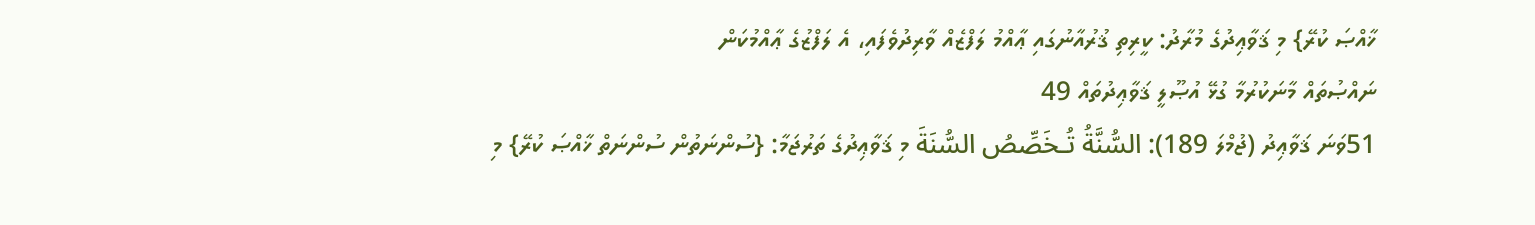ޚާއްޞަ ކުރޭ} މި ޤަވާޢިދުގެ މުރާދު: ކީރިތި ޤުރުއާނުގައި ޢާއްމު ލަފްޒެއް ވާރިދުވެފައި، އެ ލަފްޒުގެ ޢާއްމުކަން
ނައްޞުތައް މާނަކުރުމާ ގުޅޭ އުޞޫލީ ޤަވާޢިދުތައް 49
51ވަނަ ޤަވާޢިދު (ޖުމްލަ 189): السُّنَّةُ تُـخَصِّصُ السُّنَةَ މި ޤަވާޢިދުގެ ތަރުޖަމާ: {ސުންނަތުން ސުންނަތް ޚާއްޞަ ކުރޭ} މި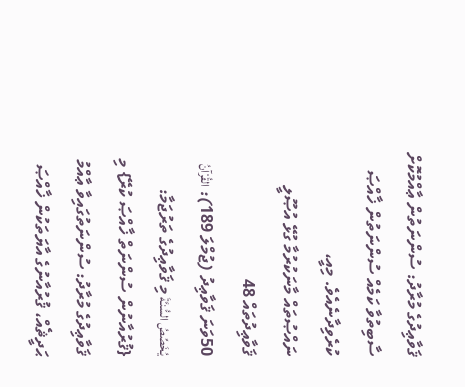ޤަވާޢިދުގެ މުރާދު: ސުންނަތުން ޢާއްމުކޮށް ސާބިތުވާ ކަމެއް ސުންނަތުން ޚާއްޞަ ކުރެވިދާނެއެވެ. މިއީ،
ނައްޞުތައް މާނަކުރުމާ ގުޅޭ އުޞޫލީ ޤަވާޢިދުތައް 48
50ވަނަ ޤަވާޢިދު (ޖުމްލަ 189): القُرْآنُ يُـخَصِّصُ السُّنـَّةَ މި ޤަވާޢިދުގެ ތަރުޖަމާ: {ޤުރުއާނުން ސުންނަތް ޚާއްޞަ ކުރޭ} މި ޤަވާޢިދުގެ މުރާދު: ސުންނަތުގައިވާ ޢާއްމު ޙަދީޘެއް، ޤުރުއާނުގެ އާޔަތަކުން ޚާއްޞަ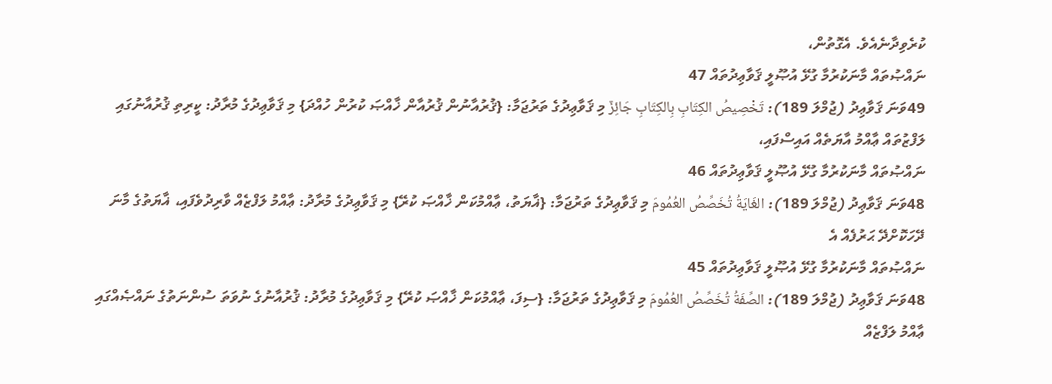ކުރެވިދާނެއެވެ. އެގޮތުން،
ނައްޞުތައް މާނަކުރުމާ ގުޅޭ އުޞޫލީ ޤަވާޢިދުތައް 47
49ވަނަ ޤަވާޢިދު (ޖުމްލަ 189): تَخْصِيصُ الكِتَابِ بِالكِتَابِ جَائِزٌ މި ޤަވާޢިދުގެ ތަރުޖަމާ: {ޤުރުއާނުން ޤުރުއާން ޚާއްޞަ ކުރުން ހުއްދަ} މި ޤަވާޢިދުގެ މުރާދު: ކީރިތި ޤުރުއާނުގައި ލަފްޒުތައް ޢާއްމު އާޔަތެއް އައިސްފައި،
ނައްޞުތައް މާނަކުރުމާ ގުޅޭ އުޞޫލީ ޤަވާޢިދުތައް 46
48ވަނަ ޤަވާޢިދު (ޖުމްލަ 189): الغَايَةُ تُخَصِّصُ العُمُومَ މި ޤަވާޢިދުގެ ތަރުޖަމާ: {ޣާޔަތު، ޢާއްމުކަން ޚާއްޞަ ކުރޭ} މި ޤަވާޢިދުގެ މުރާދު: ޢާއްމު ލަފްޒެއް ވާރިދުވެފައި، ޣާޔަތުގެ މާނަ ދޭހަކޮށްދޭ ޙަރުފެއް އެ
ނައްޞުތައް މާނަކުރުމާ ގުޅޭ އުޞޫލީ ޤަވާޢިދުތައް 45
48ވަނަ ޤަވާޢިދު (ޖުމްލަ 189): الصِّفَةُ تُخَصِّصُ العُمُومَ މި ޤަވާޢިދުގެ ތަރުޖަމާ: {ސިފަ، ޢާއްމުކަން ޚާއްޞަ ކުރޭ} މި ޤަވާޢިދުގެ މުރާދު: ޤުރުއާނުގެ ނުވަތަ ސުންނަތުގެ ނައްޞެއްގައި ޢާއްމު ލަފްޒެއް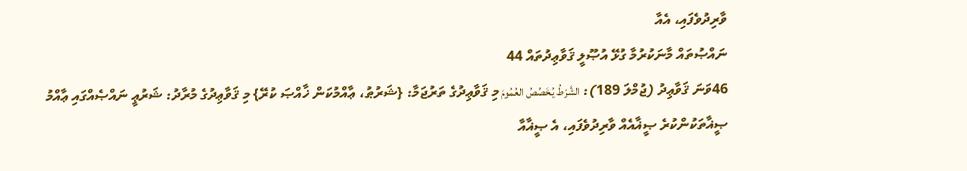ވާރިދުވެފައި، އެއާ
ނައްޞުތައް މާނަކުރުމާ ގުޅޭ އުޞޫލީ ޤަވާޢިދުތައް 44
46ވަނަ ޤަވާޢިދު (ޖުމްލަ 189): الشَّرْطُ يُـخَصِّصُ العُمُومَ މި ޤަވާޢިދުގެ ތަރުޖަމާ: {ޝަރުޠު، ޢާއްމުކަން ޚާއްޞަ ކުރޭ} މި ޤަވާޢިދުގެ މުރާދު: ޝަރުޢީ ނައްޞެއްގައި ޢާއްމު ޞީޣާތަކުންކުރެ ޞީޣާއެއް ވާރިދުވެފައި، އެ ޞީޣާއާ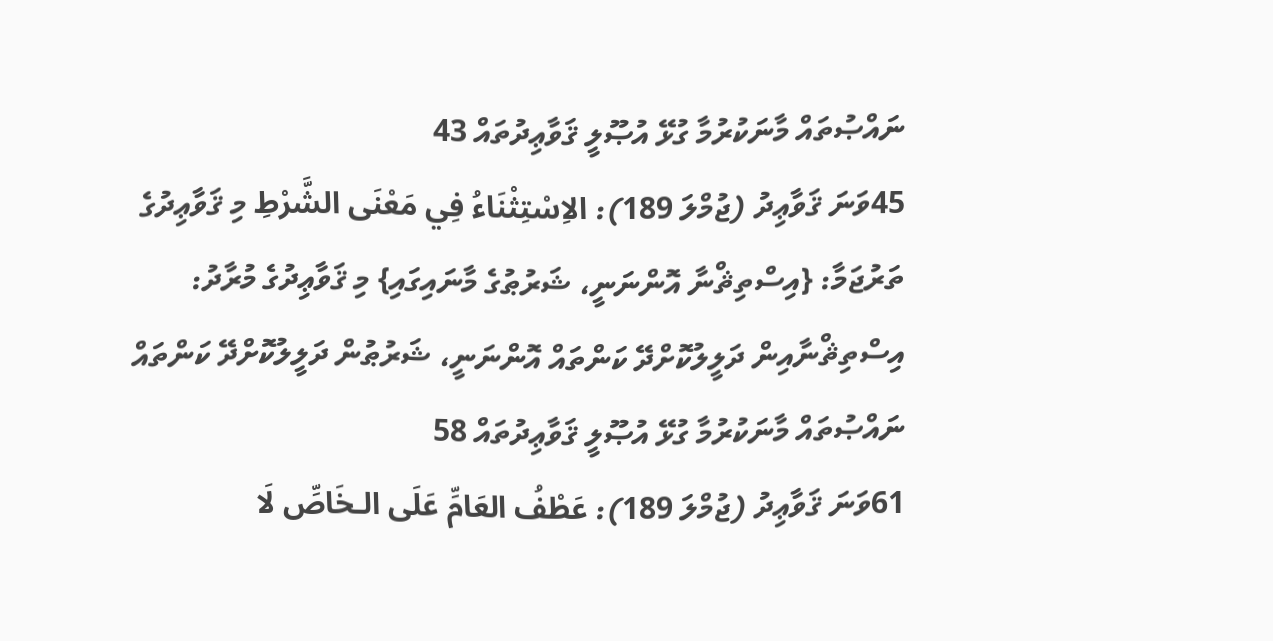ނައްޞުތައް މާނަކުރުމާ ގުޅޭ އުޞޫލީ ޤަވާޢިދުތައް 43
45ވަނަ ޤަވާޢިދު (ޖުމްލަ 189): الاِسْتِثْنَاءُ فِي مَعْنَى الشَّرْطِ މި ޤަވާޢިދުގެ ތަރުޖަމާ: {އިސްތިޘްނާ އޮންނަނީ، ޝަރުޠުގެ މާނައިގައި} މި ޤަވާޢިދުގެ މުރާދު: އިސްތިޘްނާއިން ދަލީލުކޮށްދޭ ކަންތައް އޮންނަނީ، ޝަރުޠުން ދަލީލުކޮށްދޭ ކަންތައް
ނައްޞުތައް މާނަކުރުމާ ގުޅޭ އުޞޫލީ ޤަވާޢިދުތައް 58
61ވަނަ ޤަވާޢިދު (ޖުމްލަ 189): عَطْفُ العَامِّ عَلَى الـخَاصِّ لَا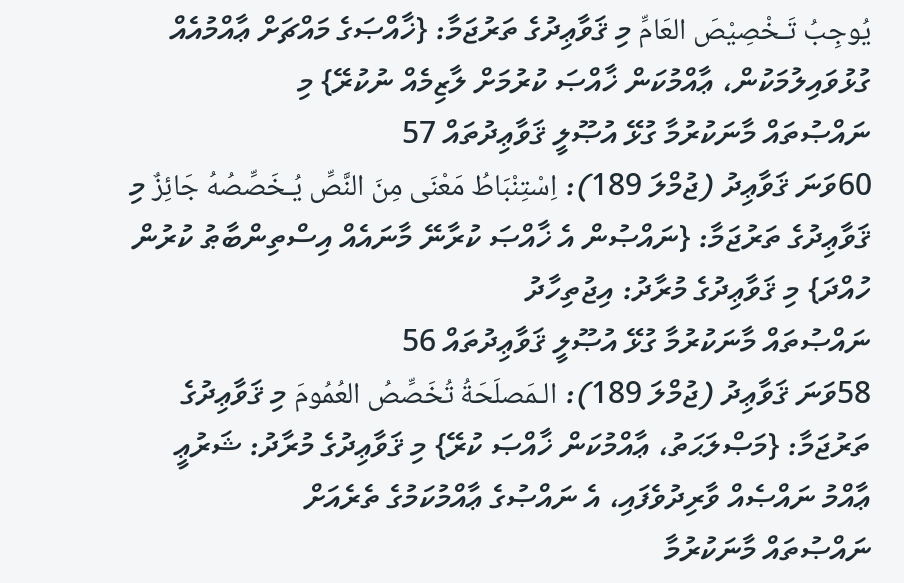يُوجِبُ تَـخْصِيْصَ العَامِّ މި ޤަވާޢިދުގެ ތަރުޖަމާ: {ޚާއްޞަގެ މައްޗަށް ޢާއްމުއެއް ގުޅުވައިލުމަކުން، ޢާއްމުކަން ޚާއްޞަ ކުރުމަށް ލާޒިމެއް ނުކުރޭ} މި
ނައްޞުތައް މާނަކުރުމާ ގުޅޭ އުޞޫލީ ޤަވާޢިދުތައް 57
60ވަނަ ޤަވާޢިދު (ޖުމްލަ 189): اِسْتِنْبَاطُ مَعْنَى مِنَ النَّصِّ يُـخَصِّصُهُ جَائِزٌ މި ޤަވާޢިދުގެ ތަރުޖަމާ: {ނައްޞުން އެ ޚާއްޞަ ކުރާނޭ މާނައެއް އިސްތިންބާޠު ކުރުން ހުއްދަ} މި ޤަވާޢިދުގެ މުރާދު: އިޖުތިހާދު
ނައްޞުތައް މާނަކުރުމާ ގުޅޭ އުޞޫލީ ޤަވާޢިދުތައް 56
58ވަނަ ޤަވާޢިދު (ޖުމްލަ 189): الـمَصلَحَةُ تُخَصِّصُ العُمُومَ މި ޤަވާޢިދުގެ ތަރުޖަމާ: {މަޞްލަޙަތު، ޢާއްމުކަން ޚާއްޞަ ކުރޭ} މި ޤަވާޢިދުގެ މުރާދު: ޝަރުޢީ ޢާއްމު ނައްޞެއް ވާރިދުވެފައި، އެ ނައްޞުގެ ޢާއްމުކަމުގެ ތެރެއަށް
ނައްޞުތައް މާނަކުރުމާ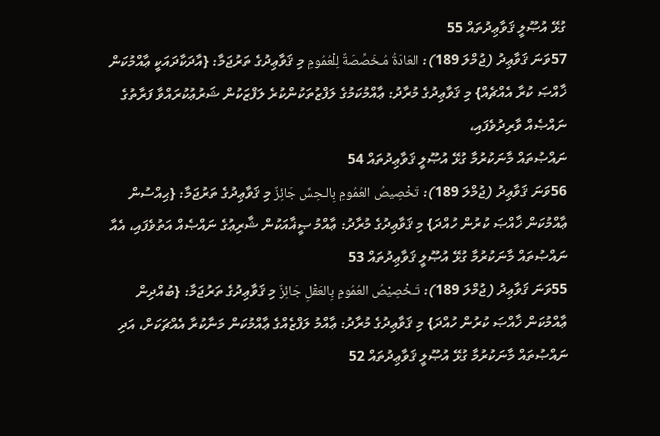ގުޅޭ އުޞޫލީ ޤަވާޢިދުތައް 55
57ވަނަ ޤަވާޢިދު (ޖުމްލަ 189): العَادَةُ مُـخَصِّصَةٌ لِلْعُمُومِ މި ޤަވާޢިދުގެ ތަރުޖަމާ: {އާދަކާދައަކީ ޢާއްމުކަން ޚާއްޞަ ކުރާ އެއްޗެއް} މި ޤަވާޢިދުގެ މުރާދު: ޢާއްމުކަމުގެ ލަފްޒުތަކުންކުރެ ލަފްޒަކުން ޝަރުޢުކުރައްވާ ފަރާތުގެ ނައްޞެއް ވާރިދުވެފައި،
ނައްޞުތައް މާނަކުރުމާ ގުޅޭ އުޞޫލީ ޤަވާޢިދުތައް 54
56ވަނަ ޤަވާޢިދު (ޖުމްލަ 189): تَخْصِيصُ العُمُومِ بِالـحِسِّ جَائِزٌ މި ޤަވާޢިދުގެ ތަރުޖަމާ: {ޙިއްސުން ޢާއްމުކަން ޚާއްޞަ ކުރުން ހުއްދަ} މި ޤަވާޢިދުގެ މުރާދު: ޢާއްމު ޞީޣާއަކުން ޝާރިޢުގެ ނައްޞެއް އަތުވެފައި، އެއާ
ނައްޞުތައް މާނަކުރުމާ ގުޅޭ އުޞޫލީ ޤަވާޢިދުތައް 53
55ވަނަ ޤަވާޢިދު (ޖުމްލަ 189): تَـخْصِيْصُ العُمُومِ بِالعَقْلِ جَائِزٌ މި ޤަވާޢިދުގެ ތަރުޖަމާ: {ބުއްދިން ޢާއްމުކަން ޚާއްޞަ ކުރުން ހުއްދަ} މި ޤަވާޢިދުގެ މުރާދު: ޢާއްމު ލަފްޒެއްގެ ޢާއްމުކަން މަނާކުރާ އެއްޗަކަށް، އަދި
ނައްޞުތައް މާނަކުރުމާ ގުޅޭ އުޞޫލީ ޤަވާޢިދުތައް 52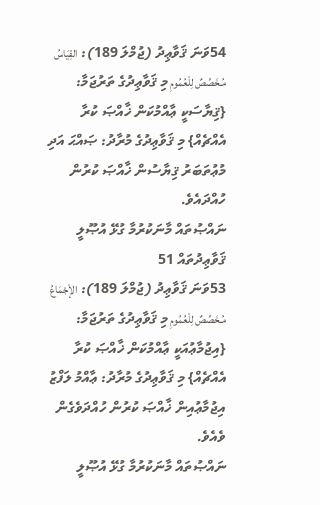54ވަނަ ޤަވާޢިދު (ޖުމްލަ 189): القِيَاسُ مُـخَصِّصٌ لِلْعُمُومِ މި ޤަވާޢިދުގެ ތަރުޖަމާ: {ޤިޔާސަކީ ޢާއްމުކަން ޚާއްޞަ ކުރާ އެއްޗެއް} މި ޤަވާޢިދުގެ މުރާދު: ޞައްޙަ އަދި މުޢުތަބަރު ޤިޔާސުން ޚާއްޞަ ކުރުން ހުއްދައެވެ.
ނައްޞުތައް މާނަކުރުމާ ގުޅޭ އުޞޫލީ ޤަވާޢިދުތައް 51
53ވަނަ ޤަވާޢިދު (ޖުމްލަ 189): الإْجْمَاعُ مُـخَصِّصٌ لِلْعُمُومِ މި ޤަވާޢިދުގެ ތަރުޖަމާ: {އިޖުމާޢުއަކީ ޢާއްމުކަން ޚާއްޞަ ކުރާ އެއްޗެއް} މި ޤަވާޢިދުގެ މުރާދު: ޢާއްމު ލަފްޒު އިޖުމާޢުއިން ޚާއްޞަ ކުރުން ހުއްދަވެގެން ވެއެވެ.
ނައްޞުތައް މާނަކުރުމާ ގުޅޭ އުޞޫލީ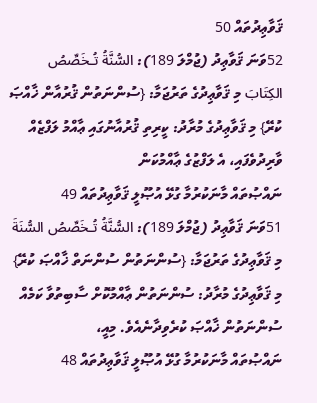ޤަވާޢިދުތައް 50
52ވަނަ ޤަވާޢިދު (ޖުމްލަ 189): السُّنَّةُ تُـخَصِّصُ الكِتَابَ މި ޤަވާޢިދުގެ ތަރުޖަމާ: {ސުންނަތުން ޤުރުއާން ޚާއްޞަ ކުރޭ} މި ޤަވާޢިދުގެ މުރާދު: ކީރިތި ޤުރުއާނުގައި ޢާއްމު ލަފްޒެއް ވާރިދުވެފައި، އެ ލަފްޒުގެ ޢާއްމުކަން
ނައްޞުތައް މާނަކުރުމާ ގުޅޭ އުޞޫލީ ޤަވާޢިދުތައް 49
51ވަނަ ޤަވާޢިދު (ޖުމްލަ 189): السُّنَّةُ تُـخَصِّصُ السُّنَةَ މި ޤަވާޢިދުގެ ތަރުޖަމާ: {ސުންނަތުން ސުންނަތް ޚާއްޞަ ކުރޭ} މި ޤަވާޢިދުގެ މުރާދު: ސުންނަތުން ޢާއްމުކޮށް ސާބިތުވާ ކަމެއް ސުންނަތުން ޚާއްޞަ ކުރެވިދާނެއެވެ. މިއީ،
ނައްޞުތައް މާނަކުރުމާ ގުޅޭ އުޞޫލީ ޤަވާޢިދުތައް 48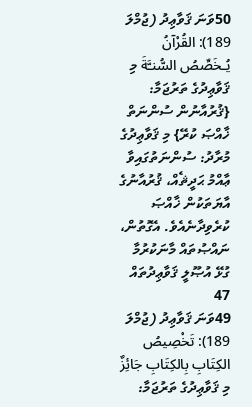50ވަނަ ޤަވާޢިދު (ޖުމްލަ 189): القُرْآنُ يُـخَصِّصُ السُّنـَّةَ މި ޤަވާޢިދުގެ ތަރުޖަމާ: {ޤުރުއާނުން ސުންނަތް ޚާއްޞަ ކުރޭ} މި ޤަވާޢިދުގެ މުރާދު: ސުންނަތުގައިވާ ޢާއްމު ޙަދީޘެއް، ޤުރުއާނުގެ އާޔަތަކުން ޚާއްޞަ ކުރެވިދާނެއެވެ. އެގޮތުން،
ނައްޞުތައް މާނަކުރުމާ ގުޅޭ އުޞޫލީ ޤަވާޢިދުތައް 47
49ވަނަ ޤަވާޢިދު (ޖުމްލަ 189): تَخْصِيصُ الكِتَابِ بِالكِتَابِ جَائِزٌ މި ޤަވާޢިދުގެ ތަރުޖަމާ: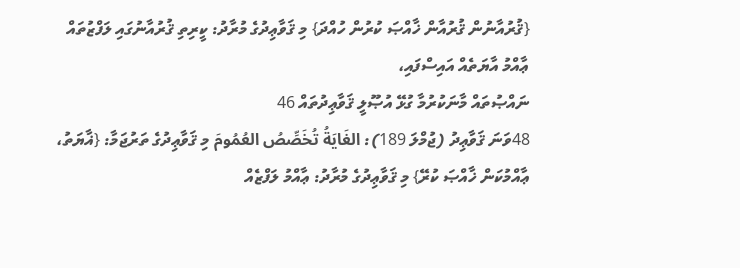{ޤުރުއާނުން ޤުރުއާން ޚާއްޞަ ކުރުން ހުއްދަ} މި ޤަވާޢިދުގެ މުރާދު: ކީރިތި ޤުރުއާނުގައި ލަފްޒުތައް ޢާއްމު އާޔަތެއް އައިސްފައި،
ނައްޞުތައް މާނަކުރުމާ ގުޅޭ އުޞޫލީ ޤަވާޢިދުތައް 46
48ވަނަ ޤަވާޢިދު (ޖުމްލަ 189): الغَايَةُ تُخَصِّصُ العُمُومَ މި ޤަވާޢިދުގެ ތަރުޖަމާ: {ޣާޔަތު، ޢާއްމުކަން ޚާއްޞަ ކުރޭ} މި ޤަވާޢިދުގެ މުރާދު: ޢާއްމު ލަފްޒެއް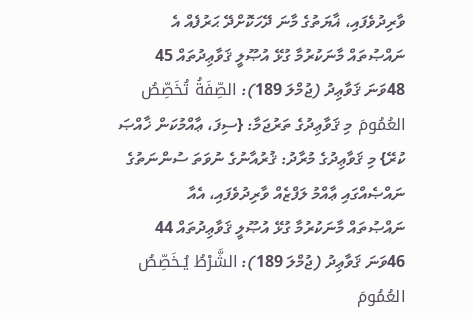ވާރިދުވެފައި، ޣާޔަތުގެ މާނަ ދޭހަކޮށްދޭ ޙަރުފެއް އެ
ނައްޞުތައް މާނަކުރުމާ ގުޅޭ އުޞޫލީ ޤަވާޢިދުތައް 45
48ވަނަ ޤަވާޢިދު (ޖުމްލަ 189): الصِّفَةُ تُخَصِّصُ العُمُومَ މި ޤަވާޢިދުގެ ތަރުޖަމާ: {ސިފަ، ޢާއްމުކަން ޚާއްޞަ ކުރޭ} މި ޤަވާޢިދުގެ މުރާދު: ޤުރުއާނުގެ ނުވަތަ ސުންނަތުގެ ނައްޞެއްގައި ޢާއްމު ލަފްޒެއް ވާރިދުވެފައި، އެއާ
ނައްޞުތައް މާނަކުރުމާ ގުޅޭ އުޞޫލީ ޤަވާޢިދުތައް 44
46ވަނަ ޤަވާޢިދު (ޖުމްލަ 189): الشَّرْطُ يُـخَصِّصُ العُمُومَ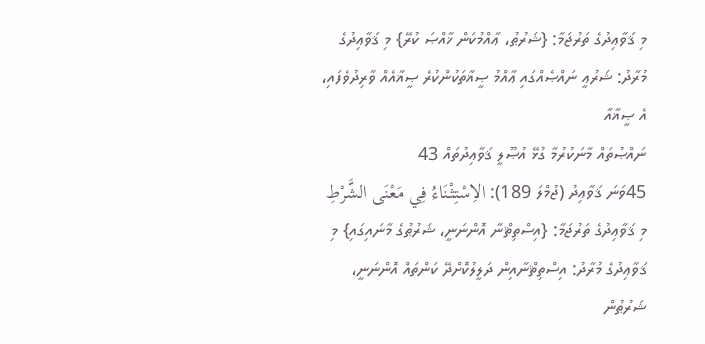މި ޤަވާޢިދުގެ ތަރުޖަމާ: {ޝަރުޠު، ޢާއްމުކަން ޚާއްޞަ ކުރޭ} މި ޤަވާޢިދުގެ މުރާދު: ޝަރުޢީ ނައްޞެއްގައި ޢާއްމު ޞީޣާތަކުންކުރެ ޞީޣާއެއް ވާރިދުވެފައި، އެ ޞީޣާއާ
ނައްޞުތައް މާނަކުރުމާ ގުޅޭ އުޞޫލީ ޤަވާޢިދުތައް 43
45ވަނަ ޤަވާޢިދު (ޖުމްލަ 189): الاِسْتِثْنَاءُ فِي مَعْنَى الشَّرْطِ މި ޤަވާޢިދުގެ ތަރުޖަމާ: {އިސްތިޘްނާ އޮންނަނީ، ޝަރުޠުގެ މާނައިގައި} މި ޤަވާޢިދުގެ މުރާދު: އިސްތިޘްނާއިން ދަލީލުކޮށްދޭ ކަންތައް އޮންނަނީ، ޝަރުޠުން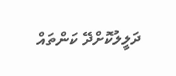ދަލީލުކޮށްދޭ ކަންތައް